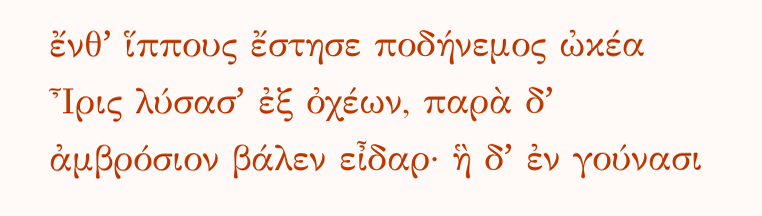ἔνθʼ ἵππους ἔστησε ποδήνεμος ὠκέα Ἶρις λύσασʼ ἐξ ὀχέων, παρὰ δʼ ἀμβρόσιον βάλεν εἶδαρ· ἣ δʼ ἐν γούνασι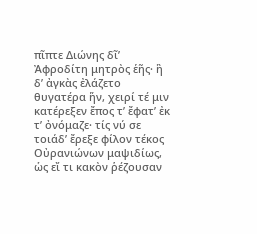πῖπτε Διώνης δῖʼ Ἀφροδίτη μητρὸς ἑῆς· ἣ δʼ ἀγκὰς ἐλάζετο θυγατέρα ἥν, χειρί τέ μιν κατέρεξεν ἔπος τʼ ἔφατʼ ἐκ τʼ ὀνόμαζε· τίς νύ σε τοιάδʼ ἔρεξε φίλον τέκος Οὐρανιώνων μαψιδίως, ὡς εἴ τι κακὸν ῥέζουσαν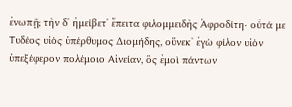ἐνωπῇ; τὴν δʼ ἠμείβετʼ ἔπειτα φιλομμειδὴς Ἀφροδίτη· οὖτά με Τυδέος υἱὸς ὑπέρθυμος Διομήδης, οὕνεκʼ ἐγὼ φίλον υἱὸν ὑπεξέφερον πολέμοιο Αἰνείαν, ὃς ἐμοὶ πάντων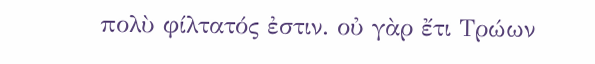πολὺ φίλτατός ἐστιν. οὐ γὰρ ἔτι Τρώων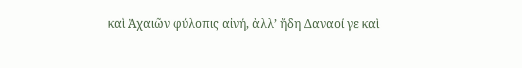καὶ Ἀχαιῶν φύλοπις αἰνή, ἀλλʼ ἤδη Δαναοί γε καὶ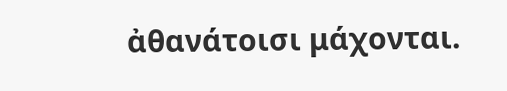ἀθανάτοισι μάχονται.